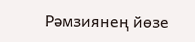Рәмзиянең йөзе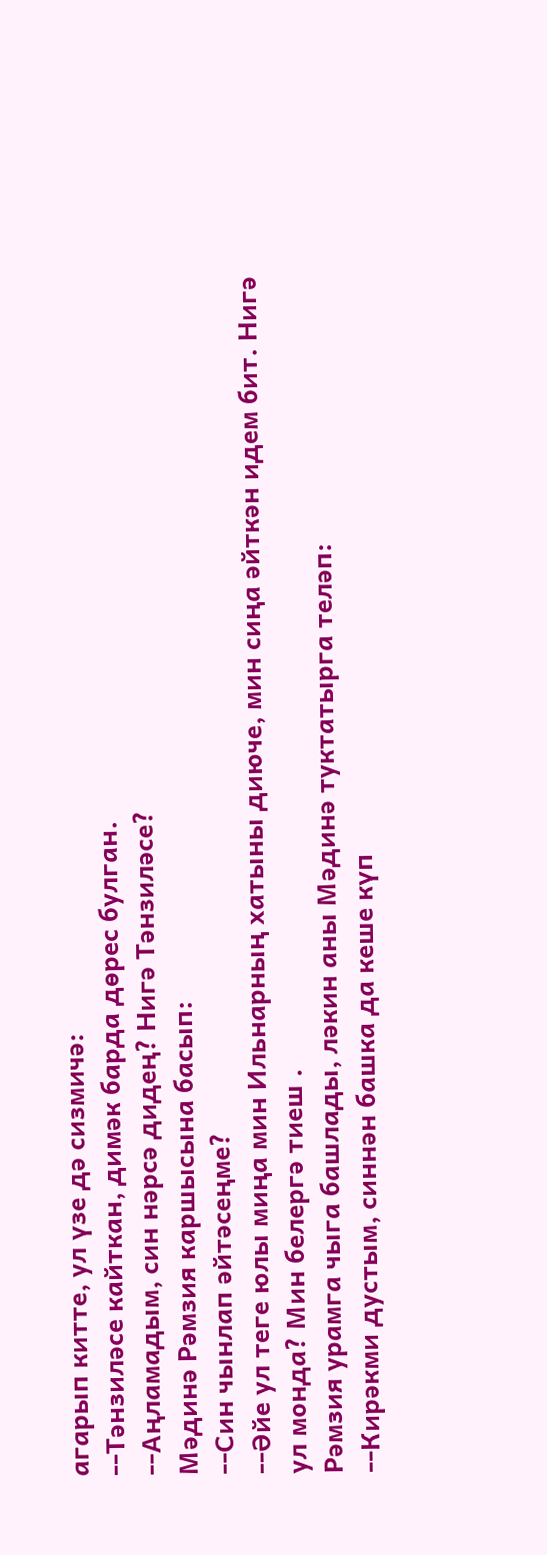агарып китте, ул үзе дә сизмичә:
--Тәнзиләсе кайткан, димәк барда дөрес булган.
--Аңламадым, син нәрсә дидең? Нигә Тәнзиләсе?
Мәдинә Рәмзия каршысына басып:
--Син чынлап әйтәсеңме?
--Әйе ул теге юлы миңа мин Ильнарның хатыны диюче, мин сиңа әйткән идем бит. Нигә ул монда? Мин белергә тиеш .
Рәмзия урамга чыга башлады, ләкин аны Мәдинә туктатырга теләп:
--Кирәкми дустым, синнән башка да кеше күп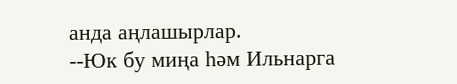анда аңлашырлар.
--Юк бу миңа һәм Ильнарга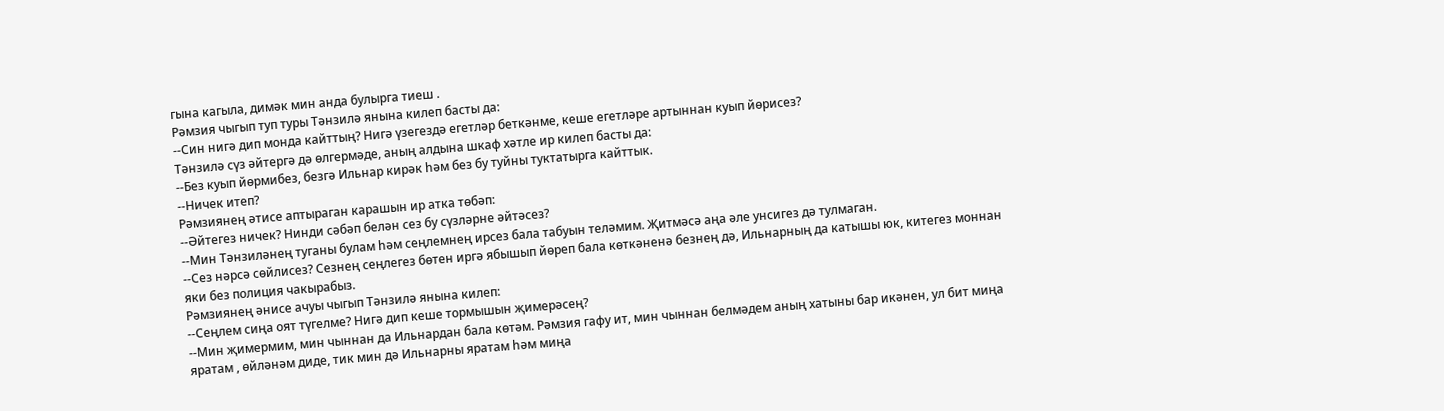гына кагыла, димәк мин анда булырга тиеш .
Рәмзия чыгып туп туры Тәнзилә янына килеп басты да:
--Син нигә дип монда кайттың? Нигә үзегездә егетләр беткәнме, кеше егетләре артыннан куып йөрисез?
Тәнзилә сүз әйтергә дә өлгермәде, аның алдына шкаф хәтле ир килеп басты да:
--Без куып йөрмибез, безгә Ильнар кирәк һәм без бу туйны туктатырга кайттык.
--Ничек итеп?
Рәмзиянең әтисе аптыраган карашын ир атка төбәп:
--Әйтегез ничек? Нинди сәбәп белән сез бу сүзләрне әйтәсез?
--Мин Тәнзиләнең туганы булам һәм сеңлемнең ирсез бала табуын теләмим. Җитмәсә аңа әле унсигез дә тулмаган.
--Сез нәрсә сөйлисез? Сезнең сеңлегез бөтен иргә ябышып йөреп бала көткәненә безнең дә, Ильнарның да катышы юк, китегез моннан яки без полиция чакырабыз.
Рәмзиянең әнисе ачуы чыгып Тәнзилә янына килеп:
--Сеңлем сиңа оят түгелме? Нигә дип кеше тормышын җимерәсең?
--Мин җимермим, мин чыннан да Ильнардан бала көтәм. Рәмзия гафу ит, мин чыннан белмәдем аның хатыны бар икәнен, ул бит миңа яратам , өйләнәм диде, тик мин дә Ильнарны яратам һәм миңа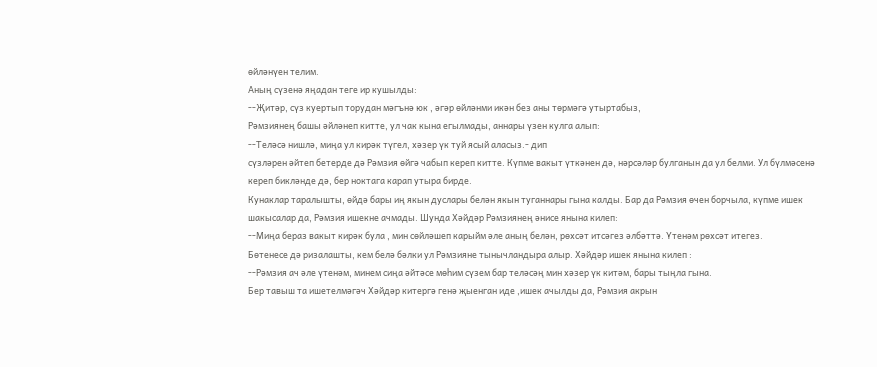өйләнүен телим.
Аның сүзенә яңадан теге ир кушылды:
--Җитәр, сүз куертып торудан мәгънә юк , әгәр өйләнми икән без аны төрмәгә утыртабыз,
Рәмзиянең башы әйләнеп китте, ул чак кына егылмады, аннары үзен кулга алып:
--Теләсә нишлә, миңа ул кирәк түгел, хәзер үк туй ясый аласыз.- дип
сүзләрен әйтеп бетерде дә Рәмзия өйгә чабып кереп китте. Күпме вакыт үткәнен дә, нәрсәләр булганын да ул белми. Ул бүлмәсенә кереп бикләнде дә, бер ноктага карап утыра бирде.
Кунаклар таралышты, өйдә бары иң якын дуслары белән якын туганнары гына калды. Бар да Рәмзия өчен борчыла, күпме ишек шакысалар да, Рәмзия ишекне ачмады. Шунда Хәйдәр Рәмзиянең әнисе янына килеп:
--Миңа бераз вакыт кирәк була , мин сөйләшеп карыйм әле аның белән, рөхсәт итсәгез әлбәттә. Үтенәм рөхсәт итегез.
Бөтенесе дә ризалашты, кем белә бәлки ул Рәмзияне тынычландыра алыр. Хәйдәр ишек янына килеп :
--Рәмзия ач әле үтенәм, минем сиңа әйтәсе мөһим сүзем бар теләсәң мин хәзер үк китәм, бары тыңла гына.
Бер тавыш та ишетелмәгәч Хәйдәр китергә генә җыенган иде ,ишек ачылды да, Рәмзия акрын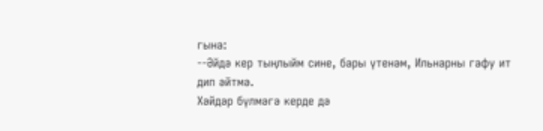гына:
--Әйдә кер тыңлыйм сине, бары үтенәм, Ильнарны гафу ит дип әйтмә.
Хәйдәр бүлмәгә керде дә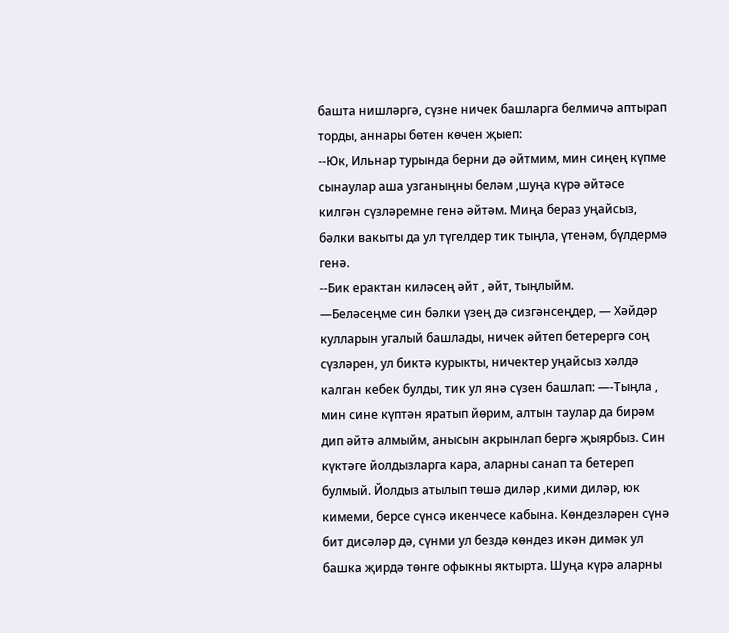башта нишләргә, сүзне ничек башларга белмичә аптырап торды, аннары бөтен көчен җыеп:
--Юк, Ильнар турында берни дә әйтмим, мин сиңең күпме сынаулар аша узганыңны беләм ,шуңа күрә әйтәсе килгән сүзләремне генә әйтәм. Миңа бераз уңайсыз, бәлки вакыты да ул түгелдер тик тыңла, үтенәм, бүлдермә генә.
--Бик ерактан киләсең әйт , әйт, тыңлыйм.
—Беләсеңме син бәлки үзең дә сизгәнсеңдер, — Хәйдәр кулларын угалый башлады, ничек әйтеп бетерергә соң сүзләрен, ул биктә курыкты, ничектер уңайсыз хәлдә калган кебек булды, тик ул янә сүзен башлап: —-Тыңла , мин сине күптән яратып йөрим, алтын таулар да бирәм дип әйтә алмыйм, анысын акрынлап бергә җыярбыз. Син күктәге йолдызларга кара, аларны санап та бетереп булмый. Йолдыз атылып төшә диләр ,кими диләр, юк кимеми, берсе сүнсә икенчесе кабына. Көндезләрен сүнә бит дисәләр дә, сүнми ул бездә көндез икән димәк ул башка җирдә төнге офыкны яктырта. Шуңа күрә аларны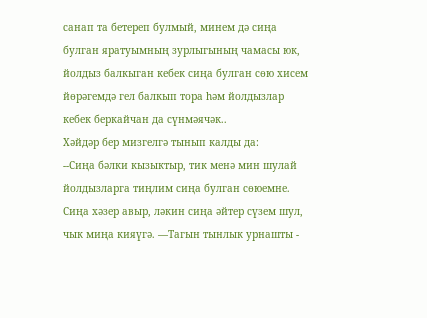санап та бетереп булмый, минем дә сиңа булган яратуымның зурлыгының чамасы юк, йолдыз балкыган кебек сиңа булган сөю хисем йөрәгемдә гел балкып тора һәм йолдызлар кебек беркайчан да сүнмәячәк..
Хәйдәр бер мизгелгә тынып калды да:
--Сиңа бәлки кызыктыр, тик менә мин шулай йолдызларга тиңлим сиңа булган сөюемне. Сиңа хәзер авыр, ләкин сиңа әйтер сүзем шул, чык миңа кияүгә. —Тагын тынлык урнашты -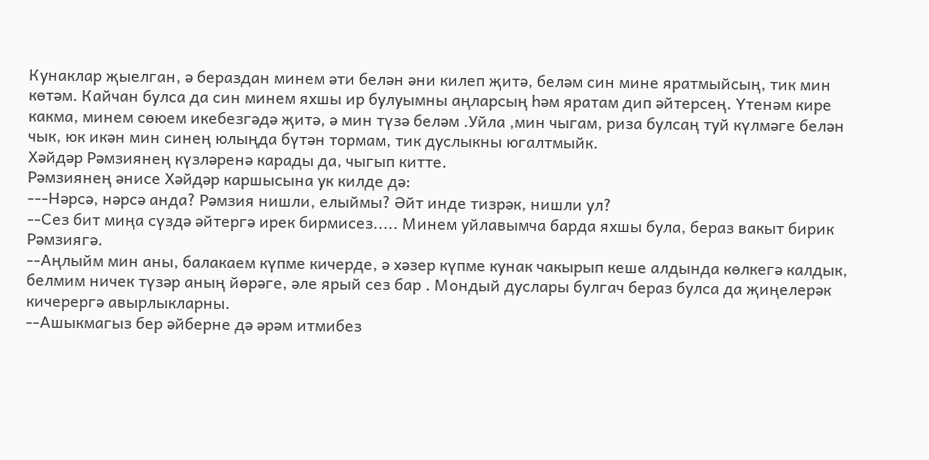Кунаклар җыелган, ә бераздан минем әти белән әни килеп җитә, беләм син мине яратмыйсың, тик мин көтәм. Кайчан булса да син минем яхшы ир булуымны аңларсың һәм яратам дип әйтерсең. Үтенәм кире какма, минем сөюем икебезгәдә җитә, ә мин түзә беләм .Уйла ,мин чыгам, риза булсаң туй күлмәге белән чык, юк икән мин синең юлыңда бүтән тормам, тик дуслыкны югалтмыйк.
Хәйдәр Рәмзиянең күзләренә карады да, чыгып китте.
Рәмзиянең әнисе Хәйдәр каршысына ук килде дә:
---Нәрсә, нәрсә анда? Рәмзия нишли, елыймы? Әйт инде тизрәк, нишли ул?
--Сез бит миңа сүздә әйтергә ирек бирмисез..... Минем уйлавымча барда яхшы була, бераз вакыт бирик Рәмзиягә.
--Аңлыйм мин аны, балакаем күпме кичерде, ә хәзер күпме кунак чакырып кеше алдында көлкегә калдык, белмим ничек түзәр аның йөрәге, әле ярый сез бар . Мондый дуслары булгач бераз булса да җиңелерәк кичерергә авырлыкларны.
--Ашыкмагыз бер әйберне дә әрәм итмибез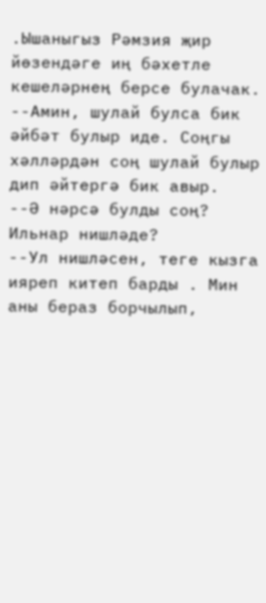.Ышаныгыз Рәмзия җир йөзендәге иң бәхетле кешеләрнең берсе булачак.
--Амин, шулай булса бик әйбәт булыр иде. Соңгы хәлләрдән соң шулай булыр дип әйтергә бик авыр.
--Ә нәрсә булды соң? Ильнар нишләде?
--Ул нишләсен, теге кызга ияреп китеп барды . Мин аны бераз борчылып,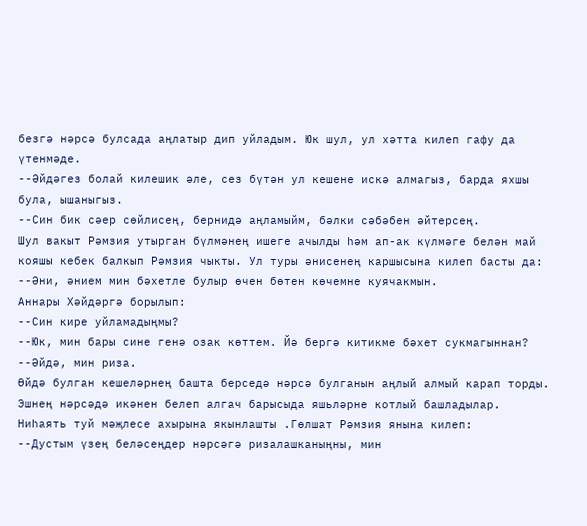безгә нәрсә булсада аңлатыр дип уйладым. Юк шул, ул хәтта килеп гафу да үтенмәде.
--Әйдәгез болай килешик әле, сез бүтән ул кешене искә алмагыз, барда яхшы була, ышаныгыз.
--Син бик сәер сөйлисең, бернидә аңламыйм, бәлки сәбәбен әйтерсең.
Шул вакыт Рәмзия утырган бүлмәнең ишеге ачылды һәм ап-ак күлмәге белән май кояшы кебек балкып Рәмзия чыкты. Ул туры әнисенең каршысына килеп басты да:
--Әни, әнием мин бәхетле булыр өчен бөтен көчемне куячакмын.
Аннары Хәйдәргә борылып:
--Син кире уйламадыңмы?
--Юк, мин бары сине генә озак көттем. Йә бергә китикме бәхет сукмагыннан?
--Әйдә, мин риза.
Өйдә булган кешеләрнең башта берседә нәрсә булганын аңлый алмый карап торды. Эшнең нәрсәдә икәнен белеп алгач барысыда яшьләрне котлый башладылар.
Ниһаять туй мәҗлесе ахырына якынлашты .Гөлшат Рәмзия янына килеп:
--Дустым үзең беләсеңдер нәрсәгә ризалашканыңны, мин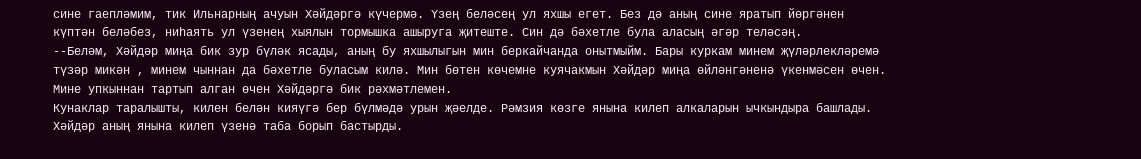сине гаепләмим, тик Ильнарның ачуын Хәйдәргә күчермә. Үзең беләсең ул яхшы егет. Без дә аның сине яратып йөргәнен күптән беләбез, ниһаять ул үзенең хыялын тормышка ашыруга җитеште. Син дә бәхетле була аласың әгәр теләсәң.
--Беләм, Хәйдәр миңа бик зур бүләк ясады, аның бу яхшылыгын мин беркайчанда онытмыйм. Бары куркам минем җүләрлекләремә түзәр микән , минем чыннан да бәхетле буласым килә. Мин бөтен көчемне куячакмын Хәйдәр миңа өйләнгәненә үкенмәсен өчен. Мине упкыннан тартып алган өчен Хәйдәргә бик рәхмәтлемен.
Кунаклар таралышты, килен белән кияүгә бер бүлмәдә урын җәелде. Рәмзия көзге янына килеп алкаларын ычкындыра башлады. Хәйдәр аның янына килеп үзенә таба борып бастырды.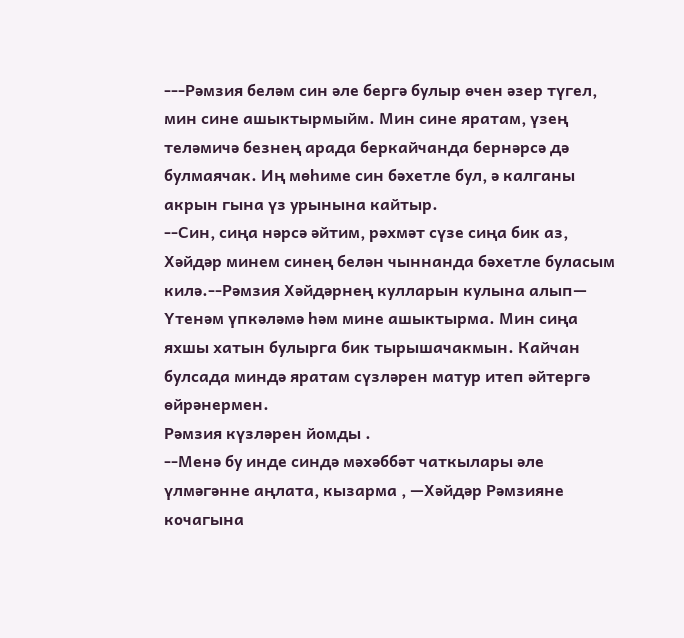---Рәмзия беләм син әле бергә булыр өчен әзер түгел, мин сине ашыктырмыйм. Мин сине яратам, үзең теләмичә безнең арада беркайчанда бернәрсә дә булмаячак. Иң мөһиме син бәхетле бул, ә калганы акрын гына үз урынына кайтыр.
--Син, сиңа нәрсә әйтим, рәхмәт сүзе сиңа бик аз, Хәйдәр минем синең белән чыннанда бәхетле буласым килә.--Рәмзия Хәйдәрнең кулларын кулына алып— Үтенәм үпкәләмә һәм мине ашыктырма. Мин сиңа яхшы хатын булырга бик тырышачакмын. Кайчан булсада миндә яратам сүзләрен матур итеп әйтергә өйрәнермен.
Рәмзия күзләрен йомды .
--Менә бу инде синдә мәхәббәт чаткылары әле үлмәгәнне аңлата, кызарма , —Хәйдәр Рәмзияне кочагына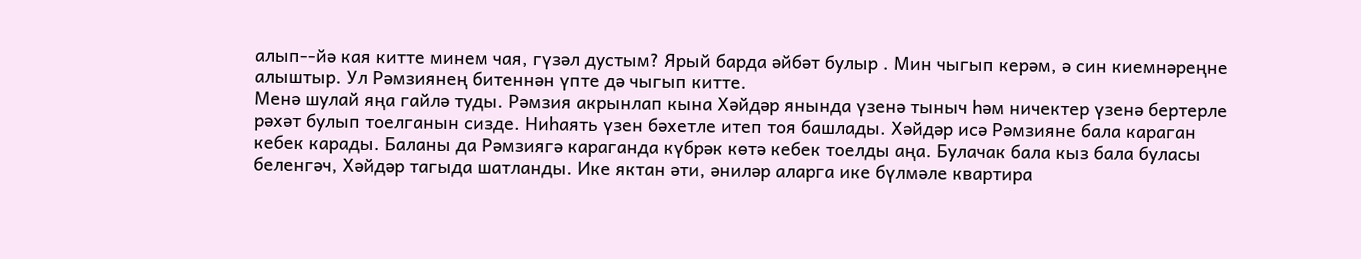алып--йә кая китте минем чая, гүзәл дустым? Ярый барда әйбәт булыр . Мин чыгып керәм, ә син киемнәреңне алыштыр. Ул Рәмзиянең битеннән үпте дә чыгып китте.
Менә шулай яңа гайлә туды. Рәмзия акрынлап кына Хәйдәр янында үзенә тыныч һәм ничектер үзенә бертерле рәхәт булып тоелганын сизде. Ниһаять үзен бәхетле итеп тоя башлады. Хәйдәр исә Рәмзияне бала караган кебек карады. Баланы да Рәмзиягә караганда күбрәк көтә кебек тоелды аңа. Булачак бала кыз бала буласы беленгәч, Хәйдәр тагыда шатланды. Ике яктан әти, әниләр аларга ике бүлмәле квартира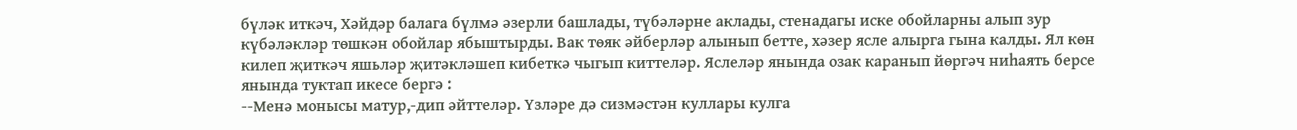бүләк иткәч, Хәйдәр балага бүлмә әзерли башлады, түбәләрне аклады, стенадагы иске обойларны алып зур күбәләкләр төшкән обойлар ябыштырды. Вак төяк әйберләр алынып бетте, хәзер ясле алырга гына калды. Ял көн килеп җиткәч яшьләр җитәкләшеп кибеткә чыгып киттеләр. Яслеләр янында озак каранып йөргәч ниһаять берсе янында туктап икесе бергә :
--Менә монысы матур,-дип әйттеләр. Үзләре дә сизмәстән куллары кулга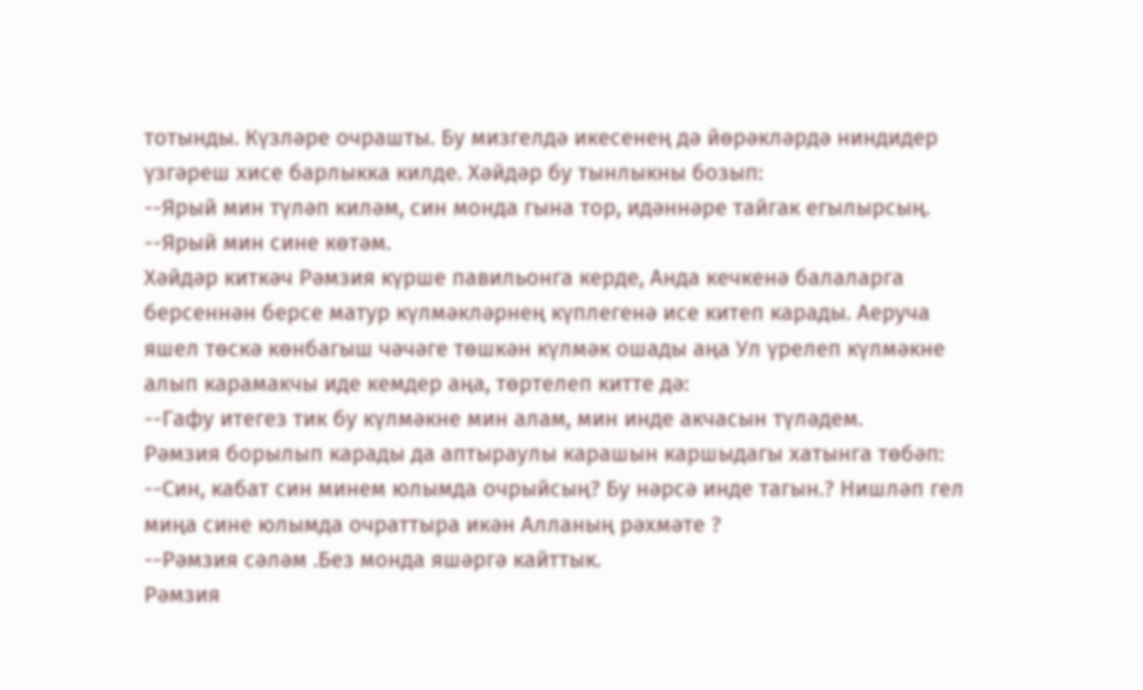тотынды. Күзләре очрашты. Бу мизгелдә икесенең дә йөрәкләрдә ниндидер үзгәреш хисе барлыкка килде. Хәйдәр бу тынлыкны бозып:
--Ярый мин түләп киләм, син монда гына тор, идәннәре тайгак егылырсың.
--Ярый мин сине көтәм.
Хәйдәр киткәч Рәмзия күрше павильонга керде, Анда кечкенә балаларга берсеннән берсе матур күлмәкләрнең күплегенә исе китеп карады. Аеруча яшел төскә көнбагыш чәчәге төшкән күлмәк ошады аңа Ул үрелеп күлмәкне алып карамакчы иде кемдер аңа, төртелеп китте дә:
--Гафу итегез тик бу күлмәкне мин алам, мин инде акчасын түләдем.
Рәмзия борылып карады да аптыраулы карашын каршыдагы хатынга төбәп:
--Син, кабат син минем юлымда очрыйсың? Бу нәрсә инде тагын.? Нишләп гел миңа сине юлымда очраттыра икән Алланың рәхмәте ?
--Рәмзия сәләм .Без монда яшәргә кайттык.
Рәмзия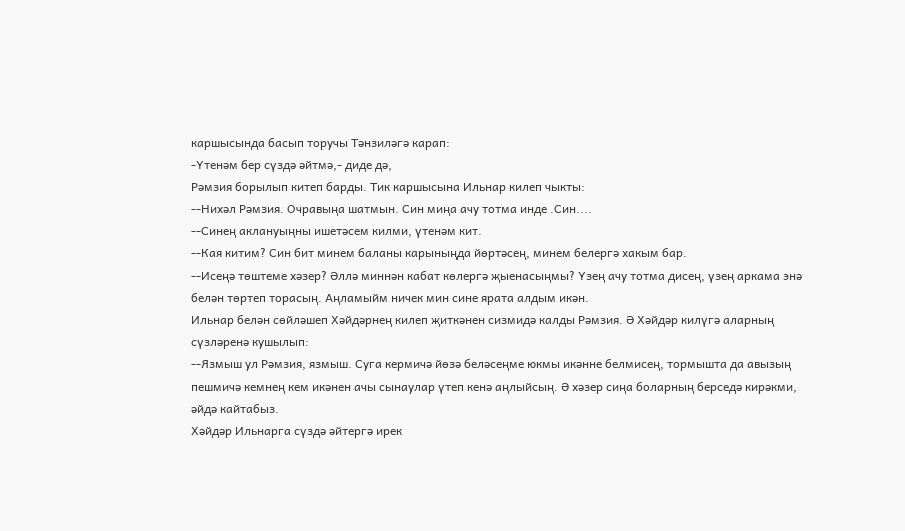каршысында басып торучы Тәнзиләгә карап:
-Үтенәм бер сүздә әйтмә,- диде дә,
Рәмзия борылып китеп барды. Тик каршысына Ильнар килеп чыкты:
--Нихәл Рәмзия. Очравыңа шатмын. Син миңа ачу тотма инде .Син....
--Синең аклануыңны ишетәсем килми, үтенәм кит.
--Кая китим? Син бит минем баланы карыныңда йөртәсең, минем белергә хакым бар.
--Исеңә төштеме хәзер? Әллә миннән кабат көлергә җыенасыңмы? Үзең ачу тотма дисең, үзең аркама энә белән төртеп торасың. Аңламыйм ничек мин сине ярата алдым икән.
Ильнар белән сөйләшеп Хәйдәрнең килеп җиткәнен сизмидә калды Рәмзия. Ә Хәйдәр килүгә аларның сүзләренә кушылып:
--Язмыш ул Рәмзия, язмыш. Суга кермичә йөзә беләсеңме юкмы икәнне белмисең, тормышта да авызың пешмичә кемнең кем икәнен ачы сынаулар үтеп кенә аңлыйсың. Ә хәзер сиңа боларның берседә кирәкми, әйдә кайтабыз.
Хәйдәр Ильнарга сүздә әйтергә ирек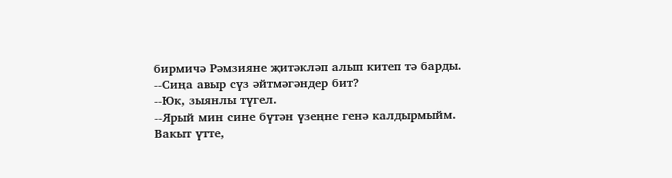бирмичә Рәмзияне җитәкләп алып китеп тә барды.
--Сиңа авыр сүз әйтмәгәндер бит?
--Юк, зыянлы түгел.
--Ярый мин сине бүтән үзеңне генә калдырмыйм.
Вакыт үтте,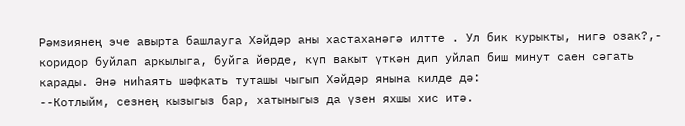Рәмзиянең эче авырта башлауга Хәйдәр аны хастаханәгә илтте . Ул бик курыкты, нигә озак?,- коридор буйлап аркылыга, буйга йөрде, күп вакыт үткән дип уйлап биш минут саен сәгать карады. Әнә ниһаять шәфкать туташы чыгып Хәйдәр янына килде дә:
--Котлыйм, сезнең кызыгыз бар, хатыныгыз да үзен яхшы хис итә.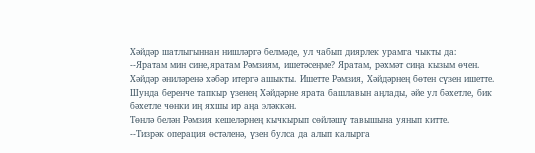Хәйдәр шатлыгыннан нишләргә белмәде, ул чабып диярлек урамга чыкты да:
--Яратам мин сине,яратам Рәмзиям, ишетәсеңме? Яратам, рәхмәт сиңа кызым өчен.
Хәйдәр әниләренә хәбәр итергә ашыкты. Ишетте Рәмзия, Хәйдәрнең бөтен сүзен ишетте. Шунда беренче тапкыр үзенең Хәйдәрне ярата башлавын аңлады, әйе ул бәхетле, бик бәхетле чөнки иң яхшы ир аңа эләккән.
Төнлә белән Рәмзия кешеләрнең кычкырып сөйләшү тавышына уянып китте.
--Тизрәк операция өстәленә, үзен булса да алып калырга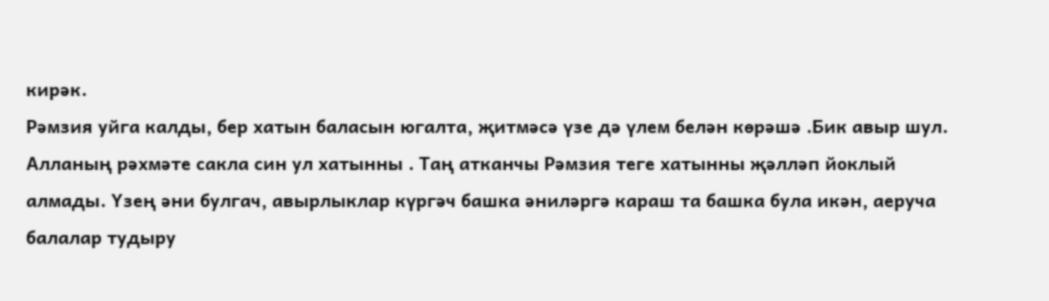кирәк.
Рәмзия уйга калды, бер хатын баласын югалта, җитмәсә үзе дә үлем белән көрәшә .Бик авыр шул. Алланың рәхмәте сакла син ул хатынны . Таң атканчы Рәмзия теге хатынны җәлләп йоклый алмады. Үзең әни булгач, авырлыклар күргәч башка әниләргә караш та башка була икән, аеруча балалар тудыру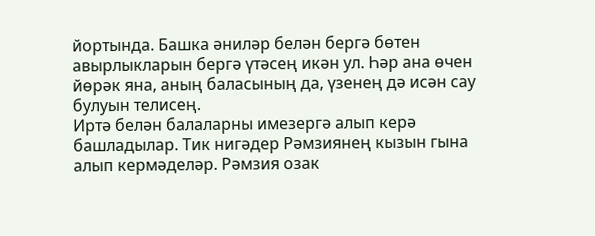йортында. Башка әниләр белән бергә бөтен авырлыкларын бергә үтәсең икән ул. Һәр ана өчен йөрәк яна, аның баласының да, үзенең дә исән сау булуын телисең.
Иртә белән балаларны имезергә алып керә башладылар. Тик нигәдер Рәмзиянең кызын гына алып кермәделәр. Рәмзия озак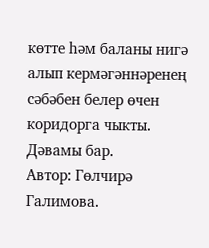көтте һәм баланы нигә алып кермәгәннәренең сәбәбен белер өчен коридорга чыкты.
Дәвамы бар.
Автор: Гөлчирә Галимова.